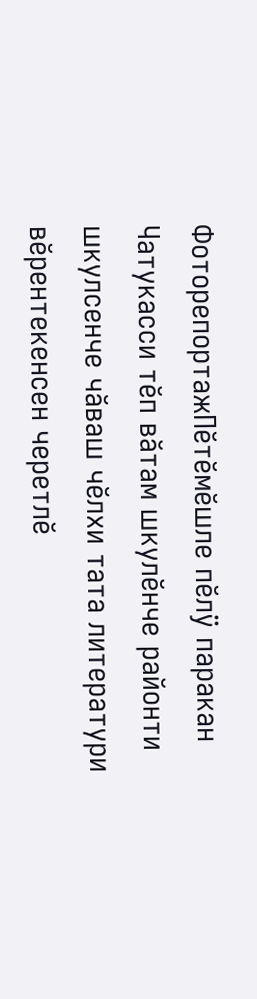ФоторепортажПĕтĕмĕшле пĕлÿ паракан Чатукасси тĕп вăтам шкулĕнче районти шкулсенче чăваш чĕлхи тата литератури вĕрентекенсен черетлĕ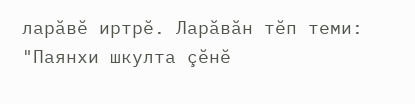ларăвĕ иртрĕ. Ларăвăн тĕп теми: "Паянхи шкулта çĕнĕ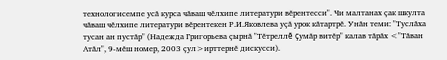технологисемпе усă курса чăваш чĕлхипе литератури вĕрентесси". Чи малтанах çак шкулта чăваш чĕлхипе литератури вĕрентекен Р.И.Яковлева уçă урок кăтартрĕ. Унăн теми: "Туслăха тусан ан пустăр" (Надежда Григорьева çырнă "Тĕтреллĕ çумăр витĕр" калав тăрăх <"Тăван Атăл", 9-мĕш номер, 2003 çул>ирттернĕ дискусси).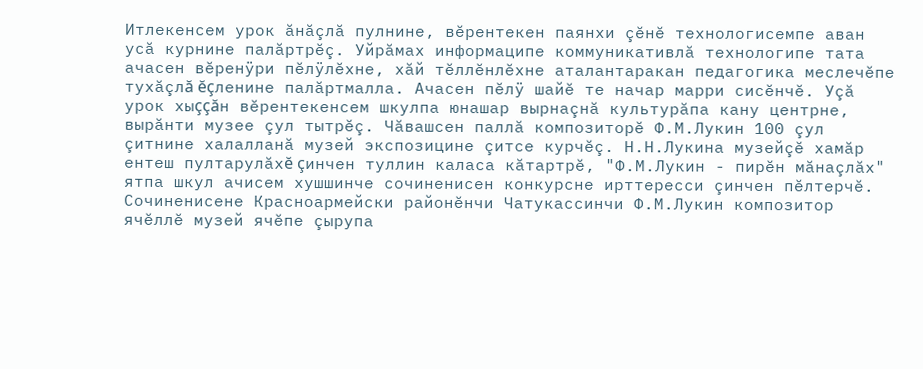Итлекенсем урок ăнăçлă пулнине, вĕрентекен паянхи çĕнĕ технологисемпе аван усă курнине палăртрĕç. Уйрăмах информаципе коммуникативлă технологипе тата ачасен вĕренÿри пĕлÿлĕхне, хăй тĕллĕнлĕхне аталантаракан педагогика меслечĕпе тухăçлă ĕçленине палăртмалла. Ачасен пĕлÿ шайĕ те начар марри сисĕнчĕ. Уçă урок хыççăн вĕрентекенсем шкулпа юнашар вырнаçнă культурăпа кану центрне, вырăнти музее çул тытрĕç. Чăвашсен паллă композиторĕ Ф.М.Лукин 100 çул çитнине халалланă музей экспозицине çитсе курчĕç. Н.Н.Лукина музейçĕ хамăр ентеш пултарулăхĕ çинчен туллин каласа кăтартрĕ, "Ф.М.Лукин - пирĕн мăнаçлăх" ятпа шкул ачисем хушшинче сочиненисен конкурсне ирттересси çинчен пĕлтерчĕ. Сочиненисене Красноармейски районĕнчи Чатукассинчи Ф.М.Лукин композитор ячĕллĕ музей ячĕпе çырупа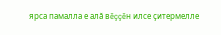ярса памалла е алă вĕççĕн илсе çитермелле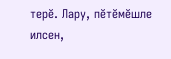терĕ. Лару, пĕтĕмĕшле илсен,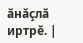ăнăçлă иртрĕ. |